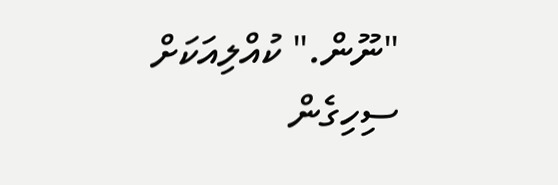"ނޫން." ކުއްލިއަކަށް ސިހިގެން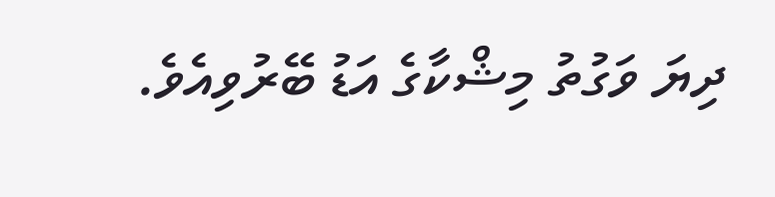ދިޔަ ވަގުތު މިޝްކާގެ އަޑު ބޭރުވިއެވެ.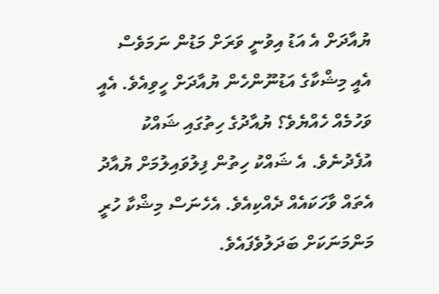ޔުއާދަށް އެ އަޑު އިވުނީ ވަރަށް މަޑުން ނަމަވެސް އެއީ މިޝްކާގެ އަޑުނޫންހެން ޔުއާދަށް ހީވިއެވެ. އެއީ ވަހުމެއް ހެއްޔެވެ؟ ޔުއާދުގެ ހިތުގައި ޝައްކު އުފެދުނެވެ. އެ ޝައްކު ހިތުން ފިލުވައިލުމަށް ޔުއާދު އެތައް ވާހަކައެއް ދެއްކިއެވެ. އެހެނަސް މިޝްކާ ހުރީ މަންމަނަކަށް ބަދަލުވެފައެވެ.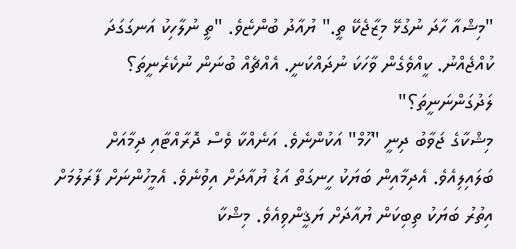"މިޝްއާ ހާދަ ނުގުޅޭ މިޒާޖެކޭ ތީ." ޔުއާދު ބުންޏެވެ. "ތީ ނުލާހިކު އަނގަގަދަ ކުއްޖެއްނު. ކީއްވެގެން ވާހަކަ ނުދައްކަނީ. އެއްޗެއް ބުނަން ނުކެރެނީތަ؟ ލަދުގަންނަނީތަ؟"
މިޝްކާގެ ޖަވާބު ދިނީ "ހޫމް" އަކުންނެވެ. އަނެއްކާ ވެސް ދޮރާއްޓާއި ދިމާއަށް ބަލައިލިއެވެ. އެދިމާއިން ބަޔަކު ހީނގަތް އަޑު ޔުއާދަށް އިވުނެވެ. އެމީހުންނަށް ފާރަލުމަށް އިތުރު ބަޔަކު ތިބިކަން ޔުއާދަށް ޔަޤީންވިއެވެ. މިޝްކާ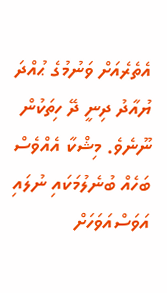އެތެރެއަށް ވަނުމުގެ ޙުއްދަ ޔުއާދު ދިނީ ދޭ ހިތަކުން ނޫނެވެ. މިޝްކާ އެއްވެސް ބަހެއް ބުނެލުމަކައި ނުލައި އަވަސްއަވަހަށް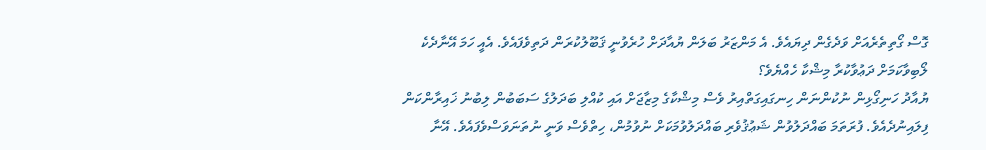ގޮސް ގޯތިތެރެއަށް ވަދެގެން ދިޔައެވެ. އެ މަންޒަރު ބަލަން ޔުއާދަށް ހުރެވުނީ ޤަބޫލުކުރަން ދަތިވެފައެވެ. އެއީ ހަމަ އޭނާދެކެ ލޯބިވާކަމަށް ދަޢުވާކުރާ މިޝްކާ ހެއްޔެވެ؟
ޔުއާދު ހަނިގޯޅިން ނުކުންނަން ހިނގައިގަތްއިރު ވެސް މިޝްކާގެ މިޒާޖަށް އައި ކުއްލި ބަދަލުގެ ސަބަބުން ލިބުނު ޚައިރާންކަން ފިލައިނުދެއެވެ. ފުރަތަމަ ބައްދަލުވުން ޝަޢުޤުވެރި ބައްދަލުވުމަކަށް ނުވުމުން، ހިތްވެސް ވަނީ ނުތަނަވަސްވެފައެވެ. އޭނާ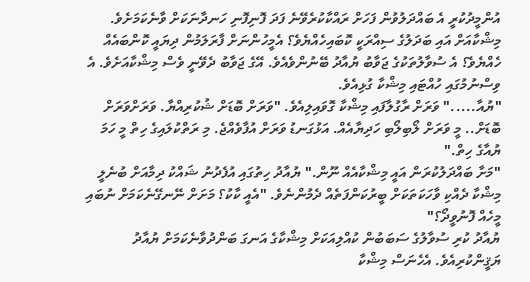އުންމީދުކުރީ އެ ބައްދަލުވުން ފަހަށް ރައްކާކުރެވޭނެ ފަދަ ފޮނިފޮނި ހަނދާނަކަށް ވާނެކަމަށެވެ. މިޝްކާއަށް އައި ބަދަލުގެ ސިއްރަކީ ކޮބައިހެއްޔެވެ؟ އެމީހުންނަށް ފާރަލަމުން ދިޔައީ ކޮންބައެއް ހެއްޔެވެ؟ އެ ސުވާލުތަކުގެ ޖަވާބު ޔުއާދު ބޭނުންވެއެވެ. އޭގެ ޖަވާބު ދެވޭނީ ވެސް މިޝްކާއަށެވެ. އެ ވިސްނުމުގައި ހުއްޓައި މިޝްކާ ގުޅިއެވެ.
"ޔުއާ....." ވަރަށް ރާގުލާފައި މިޝްކާ ގޮވައިލިއެވެ. "ވަރަށް ބޮޑަށް ޝުކުރިއްޔާ. ވަރަށްވަރަށް ބޮޑަށް.. މީ ވަރަށް ލޯބިލޯބި ހަދިޔާއެއް. އަޅުގަނޑު ވަރަށް އުފާވެއްޖެ. މި ރަތްކުލައިގެ ހިތް މީ ހަމަ ޔުއާގެ ހިތް."
"މަށާ ބައްދަލުކުރަން އައީ މިޝްކާއެއް ނޫން." ޔުއާދު ހިތުގައި އުފެދުނު ޝައްކު ދިމާއަށް ބުނެލީ މިޝްކާ ދެއްކި ވާހަކަތަކަށް ބީރުކަންފަތެއް ދެމުންނެވެ. "އެއީ ކާކު؟ މަށަށް ނޭނގޭނެކަމަށް ނުބައި މީހެއް ފޮނުވީދޯ؟"
ޔުއާދު ކުރި ސުވާލުގެ ސަބަބުން ކުއްލިއަކަށް މިޝްކާގެ އަނގަ ބަންދުވާނެކަމަށް ޔުއާދު ޔަޤީންކުރިއެވެ. އެހެނަސް މިޝްކާ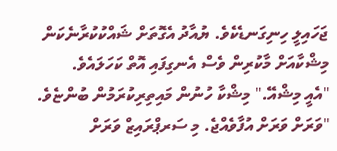ޖަހައިލީ ހިނިގަނޑެކެވެ. ޔުއާދު އެގޮތަށް ޝައްކުކުރާނެކަން މިޝްކާއަށް މާކުރިން ވެސް އެނގިފައި އޮތް ކަހަލައެވެ.
"އެއީ މިޝްއޭ." މިޝްކާ ހުނުން މައިތިރިކުރަމުން ބުންޏެވެ. "ވަރަށް ވަރަށް އުފާވެއްޖެ. މި ސަރޕްރައިޒް ވަރަށް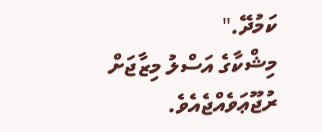ކަމުދޭ."
މިޝްކާގެ އަސްލު މިޒާޖަށް ރުޖޫޢަވެއްޖެއެވެ.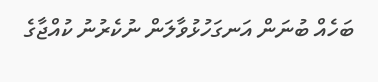ބަހެއް ބުނަން އަނގަހުޅުވާލަން ނުކެރުނު ކުއްޖާގެ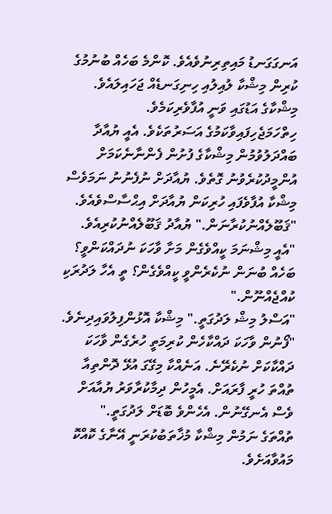އަނގަގަނޑު މައިތިރިނުވެއެވެ. ކޮންމެ ބަހެއް ބުނުމުގެ ކުރިން މިޝްކާ ލުއިލުއި ހިނިގަނޑެއް ޖަހައިލައެވެ. މިޝްކާގެ އަޑުގައި ވަނީ އުފާވެރިކަމެވެ. ހިތްހަމަޖެހިފައިވާކަމުގެ އަސަރުތަކެވެ. އެއީ ޔުއާދާ ބައްދަލުވުމުން މިޝްކާގެ ފުށުން ފެންނާނެކަމަށް އުންމީދުކުރެވުނު ގޮތެވެ. ޔުއާދަށް ނުފެނުނު ނަމަވެސް މިޝްކާ އުފާވެފައި ހުރިކަން ޔުއާދަށް އިޙްސާސްވެއެވެ.
"ޤަބޫލެއްނުކުރާނަން." ޔުއާދު ޤަބޫލެއްނުކުރިއެވެ. "އެއީ މިޝްނަމަ ކީއްވެގެން މަށާ ވާހަކަ ނުދައްކަންވީ؟ ބަހެއް ބުނަން ނުކެރެންވީ ކީއްވެގެން؟ ތީ އެހާ ލަދުރަކި ކުއްޖެއްނޫން."
"އަސްލު މިޝް ލަދުގަތީ." މިޝްކާ އޮޅުންފިލުވައިދިނެވެ. "ފޯނުން ވާހަކަ ދައްކާހެން ކުރިމަތީ ހުރެގެން ވާހަކަ ދައްކާކަށް ނުކެރޭނެ. އަނެއްކާ މިގޭގަ އުޅޭ ދޮންތިއާ ތުއްތަ ހުރީ ފާރައަށް. އެމީހުން ދިމާކުރާވަރު ޔުއާއަށް ވެސް އެނގޭނުން. އެހެންވެ ބޮޑަށް ލަދުގަތީ."
ތުއްތަގެ ނަމުން މިޝްކާ މުޚާތަބުކުރަނީ އޭނާގެ ކޮއްކޮ މައުވާއަށެވެ.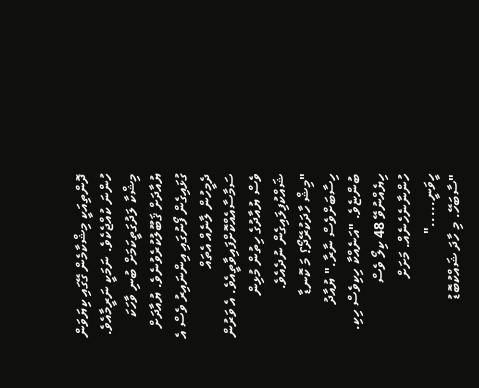ދޮންތިއަކީ މިޝްކާމެން ގޭގައި ކިޔަވަން ހުންނަ ކުއްޖެކެވެ. ނަމަކީ ނަރީމާއެވެ. މިޝްކާ ލަދުގަތީކަމަށް ބުނި ވާހަކަ ޔުއާދަށް ޤަބޫލުކުރެވުނެވެ. ޔުއާދަށް ގުޅައިގެން ފޯނުގައި އިންނައިރު ވެސް އެ ދެމީހުން ލާނެއް އެތައް ސަމާސާއެއްކޮށްފައިވާތީއެވެ. އެ ވަރުން ވެސް ޔުއާދުގެ ހިތުން މުޅިން ޝައްކުފިލައިގެން ނުދެއެވެ.
"މިޝް ހާދަކުރޭދޯ؟ މަ ކޮނޑާ ހިސާބަށްވެސް ނާރާ." ޔުއާދު ބުންޏެވެ. "އަނެއްކާ ހިކިވެސް ހިކި. ހިޔެއްނުވޭ 48 ކިލޯ ވެސް ހުންނާނެހެނެއް. މަށަށް ހީވަނީ....."
"ސާބަހޭ. މި ހާދަ ޝައްކުބޮޑު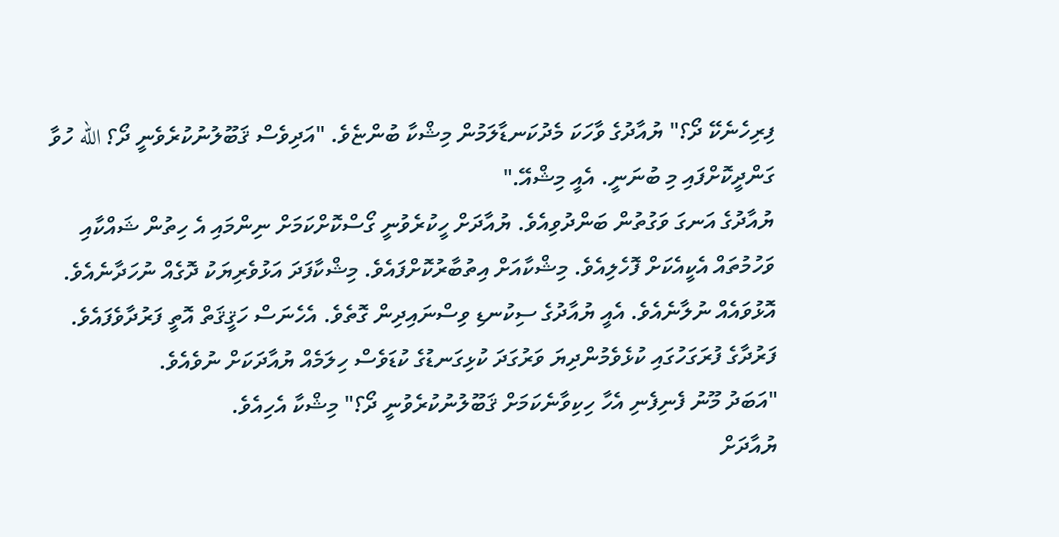ފިރިހެނެކޭ ދޯ؟" ޔުއާދުގެ ވާހަކަ މެދުކަނޑާލަމުން މިޝްކާ ބުންޏެވެ. "އަދިވެސް ޤަބޫލުނުކުރެވެނީ ދޯ؟ الله ހުވާ ގަންދީކޮށްފައި މި ބުނަނީ. އެއީ މިޝްއޭ."
ޔުއާދުގެ އަނގަ ވަގުތުން ބަންދުވިއެވެ. ޔުއާދަށް ހީކުރެވުނީ ގޯސްކޮށްކަމަށް ނިންމައި އެ ހިތުން ޝައްކާއި ވަހުމުތައް އެކީއެކަށް ފޮހެލިއެވެ. މިޝްކާއަށް އިތުބާރުކޮށްފައެވެ. މިޝްކާފަދަ އަޅުވެރިޔަކު ދޮގެއް ނުހަދާނެއެވެ. އޮޅުވައެއް ނުލާނެއެވެ. އެއީ ޔުއާދުގެ ސިކުނޑި ވިސްނައިދިން ގޮތެވެ. އެހެނަސް ހަޤީޤަތް އޮތީ ފަރުދާވެފައެވެ. ފަރުދާގެ ފުރަގަހުގައި ކުޅެވެމުންދިޔަ ވަރުގަދަ ކުޅިގަނޑުގެ ކުޑަވެސް ހިލަމެއް ޔުއާދަކަށް ނުވެއެވެ.
"އަބަދު މޫނު ފެނިފެނި އެހާ ހިކިވާނެކަމަށް ޤަބޫލުނުކުރެވުނީ ދޯ؟" މިޝްކާ އެހިއެވެ.
ޔުއާދަށް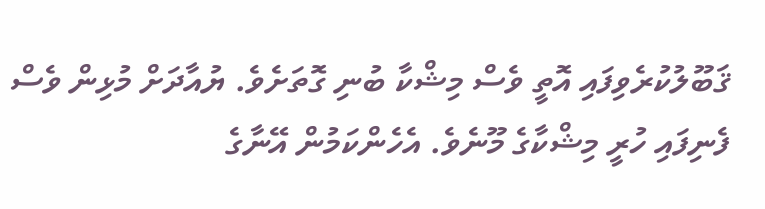ޤަބޫލުކުރެވިފައި އޮތީ ވެސް މިޝްކާ ބުނި ގޮތަށެވެ. ޔުއާދަށް މުޅިން ވެސް ފެނިފައި ހުރީ މިޝްކާގެ މޫނެވެ. އެހެންކަމުން އޭނާގެ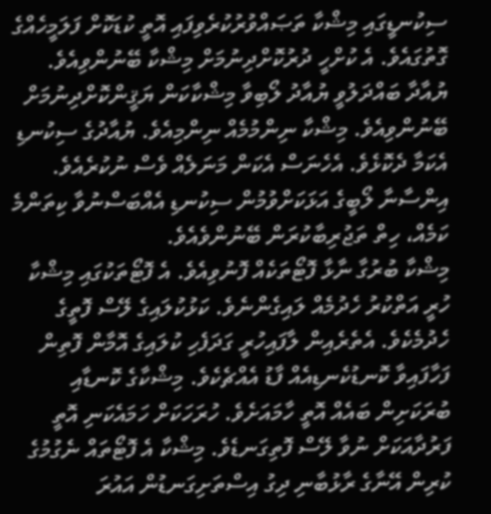ސިކުނޑީގައި މިޝްކާ ތަޞައްވުރުކުރެވިފައި އޮތީ ކުޑަކޮށް ފަލަމީހެއްގެ ގޮތުގައެވެ. އެ ކުށްހީ ދުރުކޮށްދިނުމަށް މިޝްކާ ބޭނުންވިއެވެ. ޔުއާދާ ބައްދަލުވީ ޔުއާދު ލޯބިވާ މިޝްކާކަން ޔަޤީންކޮށްދިނުމަށް ބޭނުންވިއެވެ. މިޝްކާ ނިންމުމެއް ނިންމިއެވެ. ޔުއާދުގެ ސިކުނޑި އެކަމާ ދެކޮޅެވެ. އެހެނަސް އެކަން މަނަލެއް ވެސް ނުކުރެއެވެ. އިންސާނާ ލޯބީގެ އަޅަކަށްވުމުން ސިކުނޑި އެއްބަސްނުވާ ކިތަންމެ ކަމެއް، ހިތް ތަޖުރިބާކުރަން ބޭނުންވެއެވެ.
މިޝްކާ ބުރުގާ ނާޅާ ފޮޓޯތަކެއް ފޮނުވިއެވެ. އެ ފޮޓޯތަކުގައި މިޝްކާ ހުރީ އަތްކުރު ހެދުމެއް ލައިގެންނެވެ. ކަޅުކުލައިގެ ލޭސް ފޮތީގެ ހެދުމެކެވެ. އެތެރެއިން ލާފައިހުރީ ގަދަފެހި ކުލައިގެ އޮމާން ފޮތިން ފަހާފައިވާ ކޮނޑުކެނޑިއެއް ފާޑު އެއްޗެކެވެ. މިޝްކާގެ ކޮނޑާއި ބުރަކަށިން ބައެއް އޮތީ ހާމައަށެވެ. ހުރަހަކަށް ހަމައެކަނި އޮތީ ފަރުދާއަކަށް ނުވާ ލޭސް ފޮތިގަނޑެވެ. މިޝްކާ އެ ފޮޓޯތައް ނެގުމުގެ ކުރިން އޭނާގެ ރާޅުބާނި ދިގު އިސްތަށިގަނޑުން އައުރަ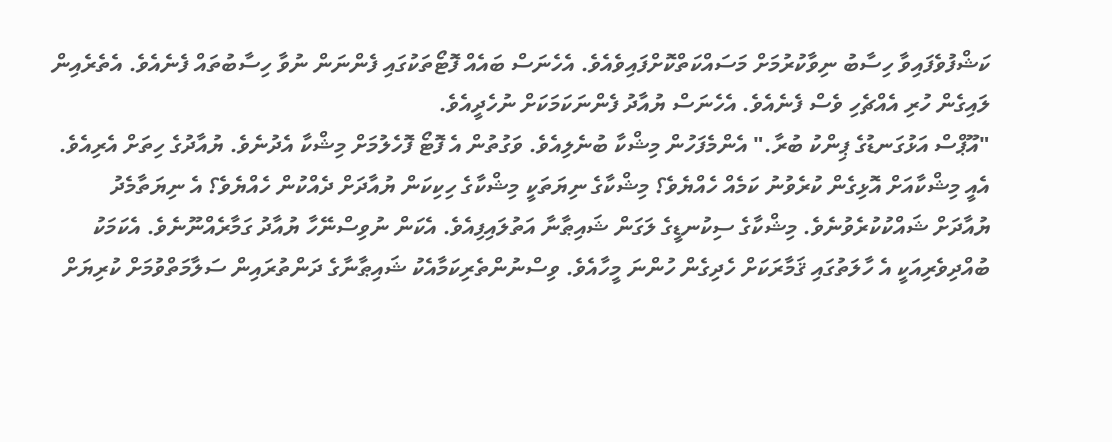ކަޝްފުވެފައިވާ ހިސާބު ނިވާކުރުމަށް މަސައްކަތްކޮށްފައިވެއެވެ. އެހެނަސް ބައެއް ފޮޓޯތަކުގައި ފެންނަން ނުވާ ހިސާބުތައް ފެނެއެވެ. އެތެރެއިން ލައިގެން ހުރި އެއްޗެހި ވެސް ފެނެއެވެ. އެހެނަސް ޔުއާދު ފެންނަކަމަކަށް ނުހެދީއެވެ.
"އޫޕްސް އަޅުގަނޑުގެ ޕިންކު ބުރާ." އެންމެފަހުން މިޝްކާ ބުނެލިއެވެ. ވަގުތުން އެ ފޮޓޯ ފޮހެލުމަށް މިޝްކާ އެދުނެވެ. ޔުއާދުގެ ހިތަށް އެރިއެވެ. އެއީ މިޝްކާއަށް އޮޅިގެން ކުރެވުނު ކަމެއް ހެއްޔެވެ؟ މިޝްކާގެ ނިޔަތަކީ މިޝްކާގެ ހިކިކަން ޔުއާދަށް ދެއްކުން ހެއްޔެވެ؟ އެ ނިޔަތާމެދު ޔުއާދަށް ޝައްކުކުރެވުނެވެ. މިޝްކާގެ ސިކުނޑީގެ ލަގަން ޝައިޠާނާ އަތުލައިފިއެވެ. އެކަން ނުވިސްނޭހާ ޔުއާދު ގަމާރެއްނޫނެވެ. އެކަމަކު ބުއްދިވެރިއަކީ އެ ހާލަތުގައި ޤަމާރަކަށް ހެދިގެން ހުންނަ މީހާއެވެ. ވިސްނުންތެރިކަމާއެކު ޝައިޠާނާގެ ދަންތުރައިން ސަލާމަތްވުމަށް ކުރިޔަށް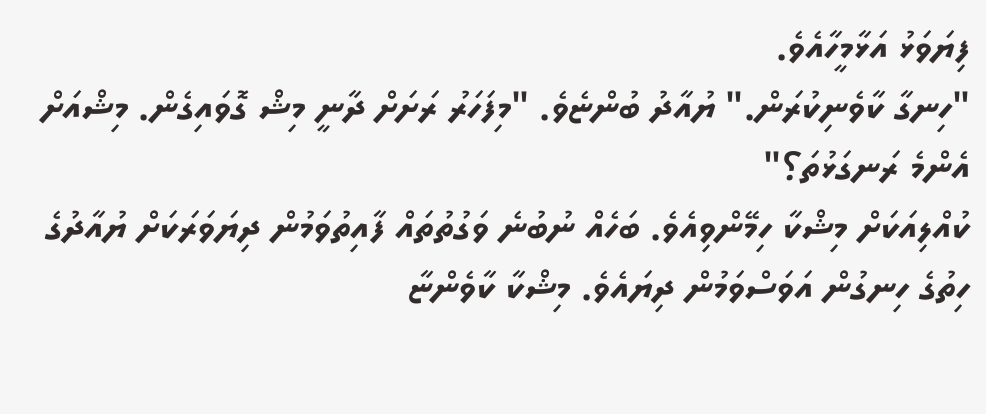ފިޔަވަޅު އަޅާމީހާއެވެ.
"ހިނގާ ކާވެނިކުރަން." ޔުއާދު ބުންޏެވެ. "މިފަހަރު ރަށަށް ދާނީ މިޝް ގޮވައިގެން. މިޝްއަށް އެންމެ ރަނގަޅުތަ؟"
ކުއްލިއަކަށް މިޝްކާ ހިމޭންވިއެވެ. ބަހެއް ނުބުނެ ވަގުތުތައް ފާއިތުވަމުން ދިޔަވަރަކަށް ޔުއާދުގެ ހިތުގެ ހިނގުން އަވަސްވަމުން ދިޔައެވެ. މިޝްކާ ކާވެންޏާ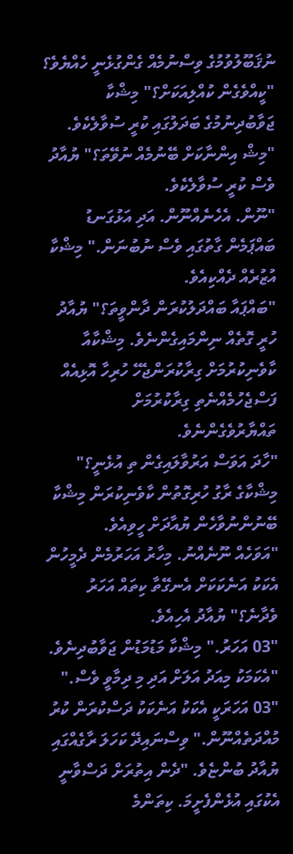ނުޤަބޫލުވުމުގެ ވިސްނުމެއް ގެންގުޅެނީ ހެއްޔެވެ؟
"ކީއްވެގެން ކުއްލިއަކަށް؟" މިޝްކާ ޖަވާބުދިނުމުގެ ބަދަލުގައި ކުރީ ސުވާލެކެވެ.
"މިޝް އިންނާކަށް ބޭނުމެއް ނުވޭތަ؟" ޔުއާދު ވެސް ކުރީ ސުވާލެކެވެ.
"ނޫން. އެހެނެއްނޫން. އަދި އަޅުގަނޑު ބައްޕަމެން ގާތުގައި ވެސް ނުބުނަން." މިޝްކާ އުޒުރެއް ދެއްކިއެވެ.
"ބައްޕައާ ބައްދަލުކުރަން ދާންވީތަ؟" ޔުއާދު ހުރީ ގޮތެއް ނިންމައިގެންނެވެ. މިޝްކާއާ ކާވެނިކުރުމަށް ގިރާކުރަންޖެހޭ ހުރިހާ އޮޅިއެއް ފަސްޖެހުމެއްނެތި ގިރާކުރުމަށް ތައްޔާރުވެގެންނެވެ.
"ހާދަ އަވަސް އަރުވާލައިގެން ތި އުޅެނީ؟" މިޝްކާގެ ރާގު ހުރިގޮތުން ކާވެނިކުރަން މިޝްކާ ބޭނުންނުވާހެން ޔުއާދަށް ހީވިއެވެ.
"އަވަހެއް ނޫނެއްނު. މިހާރު އަހަރުމެން ދެމީހުން އެކަކު އަނެކަކަށް އެނގޭތާ ކިތައް އަހަރު ވެދާނެ؟" ޔުއާދު އެހިއެވެ.
"03 އަހަރު." މިޝްކާ މަޑުމަޑުން ޖަވާބުދިނެވެ. "އެކަމަކު މިއަދު އަލަށް އަދި މި ދިމާވީ ވެސް."
"03 އަހަރަކީ އެކަކު އަނެކަކު ދަސްކުރަން ކުރު މުއްދަތެއްނޫން." ވިސްނައިދޭ ކަހަލަ ރާގެއްގައި ޔުއާދު ބުންޏެވެ. "ދެން އިތުރަށް ދަސްވާނީ އެކުގައި އުޅެންފެށީމަ. ކިތަންމެ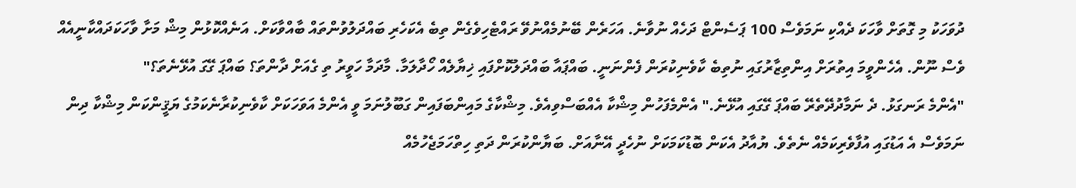ދުވަހަކު މި ގޮތަށް ވާހަކަ ދެއްކި ނަމަވެސް 100 ޕަސެންޓް ދަހެއް ނުވާނެ. އަހަރެން ބޭނުމެއްނުވޭ ރައްޓެހިވެގެން ތިބެ އެކަހެރި ބައްދަލުވުންތައް ބާއްވާކަށް. އަނެއްކޮޅުން މިޝް މަށާ ވާހަކަދައްކާނީއެއް ވެސް ނޫން. އެހެންވީމަ އިތުރަށް އިންތިޒާރުގައި ނުތިބެ ކާވެނިކުރަން ފެންނަނީ. ބައްޕައާ ބައްދަލުކޮށްފައި ޚިޔާލެއް ހޯދާލަމާ. މާދަމާ ހަވީރު ތި ގެއަށް ދާންތަ؟ ބައްޕަ ގޭގަ އުޅޭނެތަ؟"
"އެންމެ ރަނގަޅު. ދެ ނަމާދުދޭތެރޭ ބައްޕަ ގޭގައި އުޅޭނެ." އެންމެފަހުން މިޝްކާ އެއްބަސްވިއެވެ. މިޝްކާގެ މައިންބަފައިން ގަބޫލުނަމަ ވީ އެންމެ އަވަހަކަށް ކާވެނިކުރާނެކަމުގެ ޔަޤީންކަން މިޝްކާ ދިން ނަމަވެސް އެ އަޑުގައި އުފާވެރިކަމެއް ނެތެވެ. ޔުއާދު އެކަން ބޮޑުކަމަކަށް ނުހެދީ އޭނާއަށް. ބަޔާންކުރަން ދަތި ހިތްހަމަޖެހުމެއް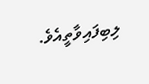ލިބިފައިވާތީއެވެ.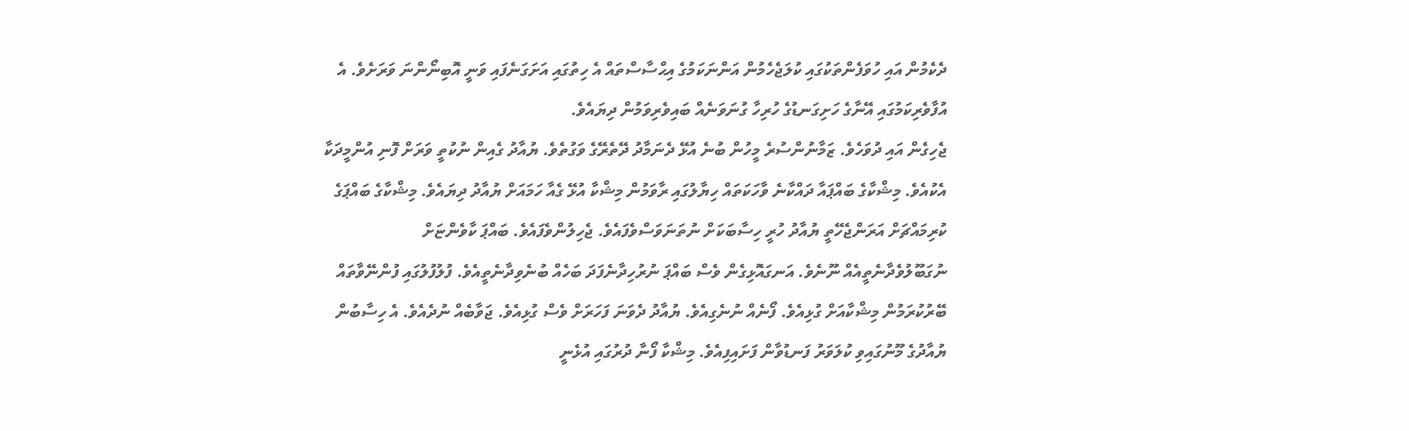ދެކެމުން އައި ހުވަފެންތަކުގައި ކުލަޖެހެމުން އަންނަކަމުގެ އިޙްސާސްތައް އެ ހިތުގައި އަށަގަނެފައި ވަނީ އޮބިނޯންނަ ވަރަށެވެ. އެ އުފާވެރިކަމުގައި އޭނާގެ ހަށިގަނޑުގެ ހުރިހާ ގުނަވަނެއް ބައިވެރިވަމުން ދިޔައެވެ.
ޖެހިގެން އައި ދުވަހެވެ. ޒަމާނުންސުރެ މީހުން ބުނެ އުޅޭ ދެނަމާދު ދޭތެރޭގެ ވަގުތެވެ. ޔުއާދު ގެއިން ނުކުތީ ވަރަށް ފޮނި އުންމީދަކާ އެކުއެވެ. މިޝްކާގެ ބައްޕައާ ދައްކާނެ ވާހަކަތައް ހިޔާލުގައި ރާވަމުން މިޝްކާ އުޅޭ ގެއާ ހަމައަށް ޔުއާދު ދިޔައެވެ. މިޝްކާގެ ބައްޕަގެ ކުރިމައްޗަށް އަރަންޖެހޭތީ ޔުއާދު ހުރީ ހިސާބަކަށް ނުތަނަވަސްވެފައެވެ. ޖެހިލުންވެފައެވެ. ބައްޕަ ކާވެންޏަށް ނުގަބޫލުވެދާނެތީއެއް ނޫނެވެ. އަނގައޮޅިގެން ވެސް ބައްޕަ ނުރުހިދާނެފަދަ ބަހެއް ބުނެވިދާނެތީއެވެ. ފުލުފުލުގައި ފުންނޭވާތައް ބޭރުކުރަމުން މިޝްކާއަށް ގުޅިއެވެ. ފޯނެއް ނުނެގިއެވެ. ޔުއާދު ދެވަނަ ފަހަރަށް ވެސް ގުޅިއެވެ. ޖަވާބެއް ނުދެއެވެ. އެ ހިސާބުން ޔުއާދުގެ މޫނުގައިވި ކުލަވަރު ފަނޑުވާން ފަށައިފިއެވެ. މިޝްކާ ފޯނާ ދުރުގައި އުޅެނީ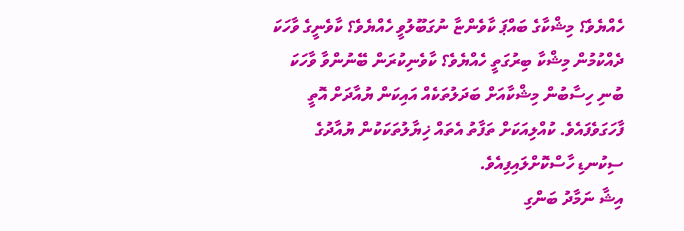ހެއްޔެވެ؟ މިޝްކާގެ ބައްޕަ ކާވެންޏާ ނުގަބޫލުވީ ހެއްޔެވެ؟ ކާވެނީގެ ވާހަކަ ދެއްކުމުން މިޝްކާ ބިރުގަތީ ހެއްޔެވެ؟ ކާވެނިކުރަން ބޭނުންވާ ވާހަކަ ބުނި ހިސާބުން މިޝްކާއަށް ބަދަލުތަކެއް އައިކަން ޔުއާދަށް އޮތީ ފާހަގަވެފައެވެ. ކުއްލިއަކަށް ތަފާތު އެތައް ޚިޔާލުތަކަކުން ޔުއާދުގެ ސިކުނޑި ހާސްކޮށްލައިފިއެވެ.
އިޝާ ނަމާދު ބަންގި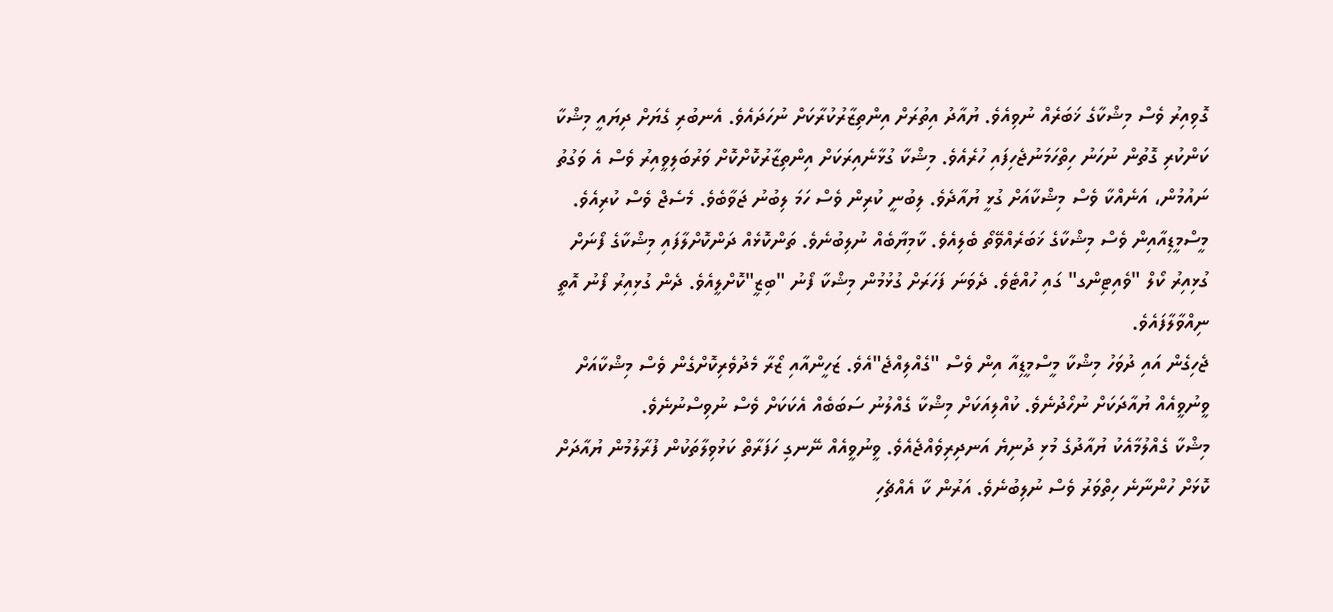ގޮވިއިރު ވެސް މިޝްކާގެ ޚަބަރެއް ނުވިއެވެ. ޔުއާދު އިތުރަށް އިންތިޒާރުކުރާކަށް ނުހަދައެވެ. އެނބުރި ގެޔަށް ދިޔައީ މިޝްކާ ކަންކުރި ގޮތުން ނުހަނު ހިތްހަމަނުޖެހިފައި ހުރެއެވެ. މިޝްކާ ގުޅާނެއިރަކަށް އިންތިޒާރުކޮށްކޮށް ވަރުބަލިވީއިރު ވެސް އެ ވަގުތު ނައުމުން، އަނެއްކާ ވެސް މިޝްކާއަށް ގުޅީ ޔުއާދެވެ. ލިބުނީ ކުރިން ވެސް ހަމަ ލިބުނު ޖަވާބެވެ. މެސެޖް ވެސް ކުރިއެވެ. މީސްމީޑިއާއިން ވެސް މިޝްކާގެ ޚަބަރެއްވޭތޯ ބެލިއެވެ. ކާމިޔާބެއް ނުލިބުނެވެ. ތަންކޮޅެއް ދަންކޮށްލާފައި މިޝްކާގެ ފޯނަށް ގުޅިއިރު ކޯލް "ވެއިޓިންގ" ގައި ހުއްޓެވެ. ދެވަނަ ފަހަރަށް ގުޅުމުން މިޝްކާ ފޯނު "ބިޒީ"ކޮށްލީއެވެ. ދެން ގުޅިއިރު ފޯނު އޮތީ ނިއްވާލާފައެވެ.
ޖެހިގެން އައި ދުވަހު މިޝްކާ މީސްމީޑިއާ އިން ވެސް "ގެއްލިއްޖެ"އެވެ. ޒަހީންއާއި ޒޯރާ މެދުވެރިކޮށްގެން ވެސް މިޝްކާއަށް ވީނުވީއެއް ޔުއާދަކަށް ނުހޯދުނެވެ. ކުއްލިއަކަށް މިޝްކާ ގެއްލުނު ސަބަބެއް އެކަކަށް ވެސް ނުވިސްނުނެވެ.
މިޝްކާ ގެއްލުމާއެކު ޔުއާދުގެ މުޅި ދުނިޔެ އަނދިރިވެއްޖެއެވެ. ވީނުވީއެއް ނޭނގި ހަފަރާތް ކަޅުވިލާތަކުން ފުރާލުމުން ޔުއާދަށް ކޮޅަށް ހުންނާނެ ހިތްވަރު ވެސް ނުލިބުނެވެ. އަރުން ކާ އެއްޗެހި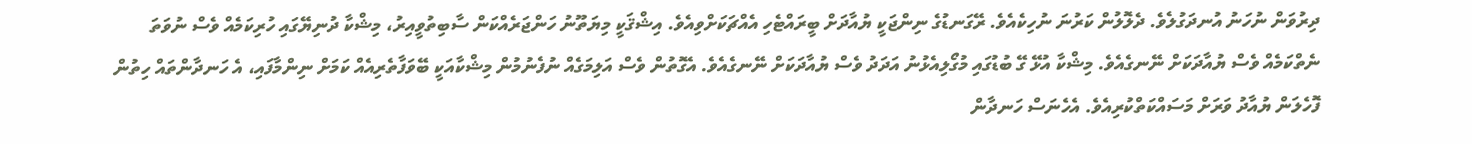ދިރުވަން ނުހަނު އުނދަގުލެވެ. ދެލޮލުން ކަރުނަ ނުހިކެއެވެ. ރޭގަނޑުގެ ނިންޖަކީ ޔުއާދަށް ބީރައްޓެހި އެއްޗަކަށްވިއެވެ. އިޝްޤަކީ މިޔަތޫނު ހަންޖަރެއްކަން ސާބިތުވީއިރު، މިޝްކާ ދުނިޔޭގައި ހުރިކަމެއް ވެސް ނުވަތަ ނެތްކަމެއް ވެސް ޔުއާދަކަށް ނޭނގެއެވެ. މިޝްކާ އުޅޭ ގޭ ބުޑުގައި މުގޯލިއެޅުނު އަދަދު ވެސް ޔުއާދަކަށް ނޭނގެއެވެ. އެގޮތުން ވެސް އަލިމަގެއް ނުފެނުމުން މިޝްކާއަކީ ބޭވަފާތެރިއެއް ކަމަށް ނިންމާފައި، އެ ހަނދާންތައް ހިތުން ފޮހެލަން ޔުއާދު ވަރަށް މަސައްކަތްކުރިއެވެ. އެހެނަސް ހަނދާން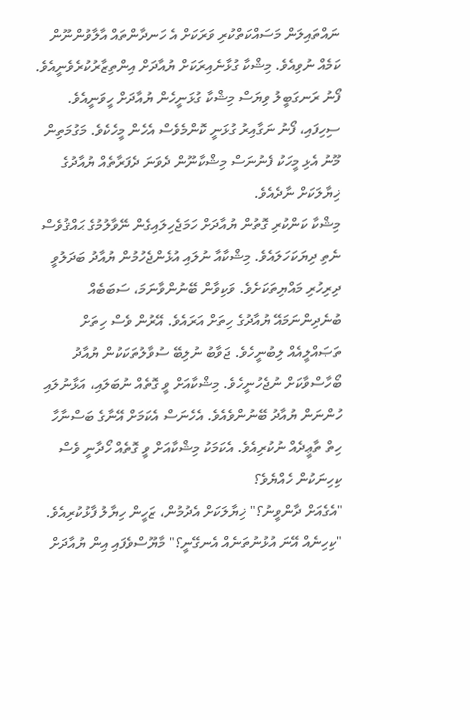ނައްތައިލަން މަސައްކަތްކުރި ވަރަކަށް އެ ހަނދާންތައް އާލާވުންނޫން ކަމެއް ނުވިއެވެ. މިޝްކާ ގުޅާނެއިރަކަށް ޔުއާދަށް އިންތިޒާރުކުރެވެނީއެވެ. ފޯނު ރަނގަބީލު ވިޔަސް މިޝްކާ ގުޅަނީހެން ޔުއާދަށް ހީވަނީއެވެ. ސިހިފައި، ފޯނު ނަގާއިރު ގުޅަނީ ކޮންމެވެސް އެހެން މީހެކެވެ. މަގުމަތިން މޫނު އެޅި މީހަކު ފެނުނަސް މިޝްކާނޫން ދެވަނަ ދެފަރާތެއް ޔުއާދުގެ ޚިޔާލަކަށް ނާދެއެވެ.
މިޝްކާ ކަންކުރި ގޮތުން ޔުއާދަށް ހަމަޖެހިލައިގެން ނޭވާލުމުގެ ޙައްޤުވެސް ނެތި ދިޔަކަހަލައެވެ. މިޝްކާއާ ނުލައި އުޅެންޖެހުމުން ޔުއާދު ބަދަލުވީ ދިރިހުރި މައްޔިތަކަށެވެ. ވަކިވާން ބޭނުންވާނަމަ، ސަބަބެއް ބުނެދިންނަމައޭ ޔުއާދުގެ ހިތަށް އަރައެވެ. އޭރުން ވެސް ހިތަށް ތަޞައްލީއެއް ލިބުނީހެވެ. ޖަވާބު ނުލިބޭ ސުވާލުތަކަކުން ޔުއާދު ބޯހާސްވާކަށް ނުޖެހުނީހެވެ. މިޝްކާއަށް ވީ ގޮތެއް ނުބަލައި، އަޅާނުލައި ހުންނަން ޔުއާދު ބޭނުންވެއެވެ. އެހެނަސް އެކަމަށް އޭނާގެ ބަސްނާހާ ހިތް ތާޢީދެއް ނުކުރިއެވެ. އެކަމަކު މިޝްކާއަށް ވީ ގޮތެއް ހޯދާނީ ވެސް ކިހިނަކުން ހެއްޔެވެ؟
"އެގެއަށް ދާންވީނު؟" ޚިޔާލަކަށް އެދުމުން، ޒަހީން ހިޔާލު ފާޅުކުރިއެވެ.
"ކިހިނެއް އޭނަ އުޅުނުތަނެއް އެނގޭނީ؟" މާޔޫސްވެފައި އިން ޔުއާދަށް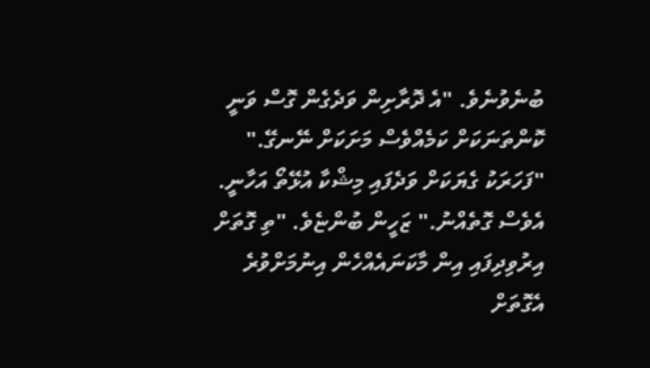ބުނެވުނެވެ. "އެ ދޮރާށިން ވަދެގެން ގޮސް ވަނީ ކޮންތަނަކަށް ކަމެއްވެސް މަށަކަށް ނޭނގޭ."
"ފަހަރަކު ގެޔަކަށް ވަދެފައި މިޝްކާ އުޅޭތޯ އަހާނީ. އެވެސް ގޮތެއްނު." ޒަހީން ބުންޏެވެ. "ތި ގޮތަށް އިރުވިދިފައި އިން މާކަނައެއްހެން އިނުމަށްވުރެ އެގޮތަށް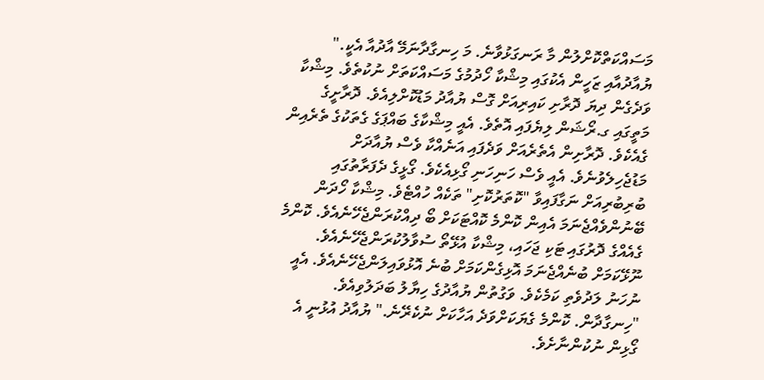މަސައްކަތްކޮށްލުން މާ ރަނގަޅުވާނެ. މަ ހިނގާދާނަމޭ އާދުއާ އެކީ."
ޔުއާދުއާއި ޒަހީން އެކުގައި މިޝްކާ ހޯދުމުގެ މަސައްކަތަށް ނުކުތެވެ. މިޝްކާ ވަދެގެން ދިޔަ ދޮރާށި ކައިރިއަށް ގޮސް ޔުއާދު މަޑުކޮށްލިއެވެ. ދޮރާށީގެ މަތީގައި ގ.ރޯޝަން ލިޔެފައި އޮތެވެ. އެއީ މިޝްކާގެ ބައްޕަގެ ގެތަކުގެ ތެރެއިން ގެއެކެވެ. ދޮރާށިން އެތެރެއަށް ވަދެފައި އަނެއްކާ ވެސް ޔުއާދަށް މަޑުޖެހިލެވުނެވެ. އެއީ ވެސް ހަނިހަނި ގޯޅިއެކެވެ. ގޯޅީގެ ދެފަރާތުގައި ބުރިބުރިއަށް ނަގާފައިވާ "ކޮތަރުކޮށި" ތަކެއް ހުއްޓެވެ. މިޝްކާ ހޯދަން ބޭނުންވެއްޖެނަމަ އެއިން ކޮންމެ ކޮއްޓަކަށް ބޯ ދިއްކުރަންޖެހޭނެއެވެ. ކޮންމެ ގެއެއްގެ ދޮރުގައި ޓަކި ޖަހައި، މިޝްކާ އުޅޭތޯ ސުވާލުކުރަންޖެހޭނެއެވެ. ނޫޅޭކަމަށް ބުނެއްޖެނަމަ އޮޅިގެންކަމަށް ބުނެ އޮޅުވައިލަންޖެހޭނެއެވެ. އެއީ ނުހަނު ލަދުވެތި ކަމެކެވެ. ވަގުތުން ޔުއާދުގެ ހިޔާލު ބަދަލުވިއެވެ.
"ހިނގާދާން. ކޮންމެ ގެޔަކަށްވަދެ އަހާކަށް ނުކެރޭނެ." ޔުއާދު އުޅުނީ އެ ގޯޅިން ނުކުންނާށެވެ.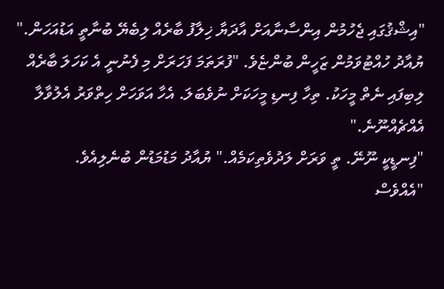"އިޝްޤުގައި ޖެހުމުން އިންސާނާއަށް އާދަޔާ ޚިލާފު ބާރެއް ލިބެޔޭ ބުނާތީ އަޑުއަހަން." ޔުއާދު ހުއްޓުވަމުން ޒަހީން ބުންޏެވެ. "ފުރަތަމަ ފަހަރަށް މި ފެނުނީ އެ ކަހަލަ ބާރެއް ލިބިފައި ނެތް މީހަކު. ތިހާ ފިނޑި މީހަކަށް ނުވެބަލަ. އެހާ އަވަހަށް ހިތްވަރު އެލުވާލާ އެއްޗެއްނޫނެ."
"ފިނޑީކީ ނޫނޭ. ތީ ވަރަށް ލަދުވެތިކަމެއް." ޔުއާދު މަޑުމަޑުން ބުނެލިއެވެ.
"އެއްވެސް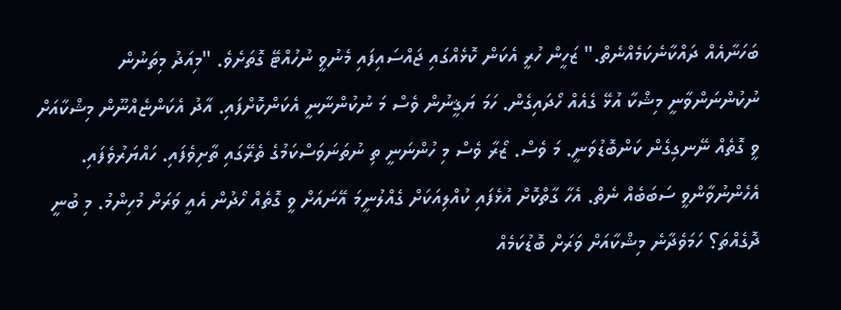ބަހަނާއެއް ދައްކާނެކަމެއްނެތް." ޒަހީން ހުރީ އެކަން ކޮޅެއްގައި ޖައްސައިފައި މެނުވީ ނުހުއްޓޭ ގޮތަށެވެ. "މިއަދު މިތަނުން ނުކުންނަންވާނީ މިޝްކާ އުޅޭ ގެއެއް ހޯދައިގެން. ހަމަ ޔަޤީނުން ވެސް މަ ނުކުންނާނީ އެކަންކޮށްފައި. އާދު އެކަންޏެއްނޫން މިޝްކާއަށް ވީ ގޮތެއް ނޭނގިގެން ކަންބޮޑުވަނީ. މަ ވެސް. ޒޯރާ ވެސް މި ހުންނަނީ ތި ނުތަނަވަސްކަމުގެ ތެރޭގައި ތާށިވެފައި. ހައްޔަރުވެފައި. އެހެންނުވާންވީ ސަބަބެއް ނެތް. އެހާ ގާތްކޮށް އުޅެފައި ކުއްލިއަކަށް ގެއްލުނީމަ އޭނައަށް ވީ ގޮތެއް ހޯދުން އެއީ ވަރަށް މުހިންމު. މި ބުނީ ދޮގެއްތަ؟ ހަމަވެދާނެ މިޝްކާއަށް ވަރަށް ބޮޑުކަމެއް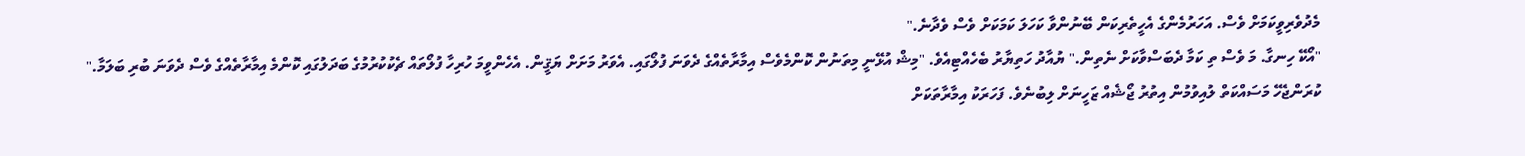މެދުވެރިވީކަމަށް ވެސް. އަހަރުމެންގެ އެހީތެރިކަން ބޭނުންވާ ކަހަލަ ކަމަކަށް ވެސް ވެދާނެ."
"އޯކޭ ހިނގާ. މަ ވެސް ތި ކަމާ ދެބަސްވާކަށް ނެތިން." ޔުއާދު ހަތިޔާރު ބެހެއްޓިއެވެ. "މިޝް އުޅޭނީ މިތަނުން ކޮންމެވެސް އިމާރާތެއްގެ ދެވަނަ ފުލޯގައި. އެވަރު މަށަށް ޔަޤީން. އެހެންވީމަ ހުރިހާ ފުލޯތައް ޗެކުކުރުމުގެ ބަދަލުގައި ކޮންމެ އިމާރާތެއްގެ ވެސް ދެވަނަ ބުރި ބަލަމާ."
ކުރަންޖެހޭ މަސައްކަތް ލުއިވުމުން އިތުރު ޖޯޝެއް ޒަހީނަށް ލިބުނެވެ. ފަހަރަކު އިމާރާތަކަށް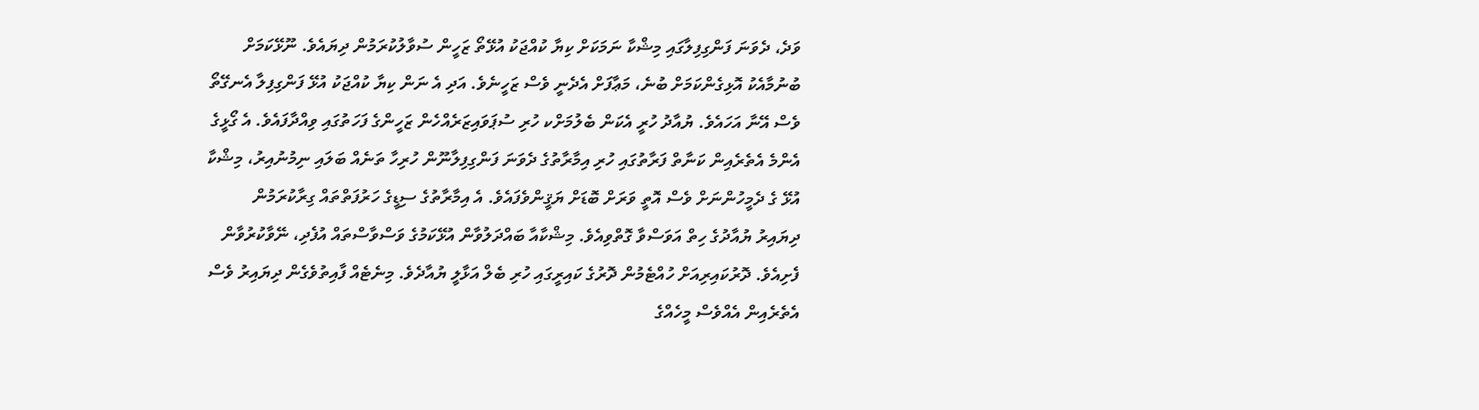ވަދެ، ދެވަނަ ފަންގިފިލާގައި މިޝްކާ ނަމަކަށް ކިޔާ ކުއްޖަކު އުޅޭތޯ ޒަހީން ސުވާލުކުރަމުން ދިޔައެވެ. ނޫޅޭކަމަށް ބުނުމާއެކު އޮޅިގެންކަމަށް ބުނެ، މަޢާފަށް އެދެނީ ވެސް ޒަހީނެވެ. އަދި އެ ނަން ކިޔާ ކުއްޖަކު އުޅޭ ފަންގިފިލާ އެނގޭތޯ ވެސް އޭނާ އަހައެވެ. ޔުއާދު ހުރީ އެކަން ބެލުމަށްކ ހުރި ސުޕަވައިޒަރެއްހެން ޒަހީންގެ ފަހަތުގައި ވިއްދާފައެވެ. އެ ގޯޅީގެ އެންމެ އެތެރެއިން ކަނާތް ފަރާތުގައި ހުރި އިމާރާތުގެ ދެވަނަ ފަންގިފިލާނޫން ހުރިހާ ތަނެއް ބަލައި ނިމުނުއިރު، މިޝްކާ އުޅޭ ގެ ދެމީހުންނަށް ވެސް އޮތީ ވަރަށް ބޮޑަށް ޔަޤީންވެފައެވެ. އެ އިމާރާތުގެ ސިޑީގެ ހަރުފަތްތައް ގިރާކުރަމުން ދިޔައިރު ޔުއާދުގެ ހިތް އަވަސްވާ ގޮތްވިއެވެ. މިޝްކާއާ ބައްދަލުވާން އުޅޭކަމުގެ ވަސްވާސްތައް އުފެދި، ނޭވާކުރުވާން ފެށިއެވެ. ދޮރުކައިރިއަށް ހުއްޓެމުން ދޮރުގެ ކައިރީގައި ހުރި ބެލް އަޅާލީ ޔުއާދެވެ. މިނެޓެއް ފާއިތުވެގެން ދިޔައިރު ވެސް އެތެރެއިން އެއްވެސް މީހެއްގެ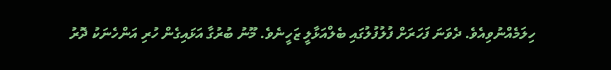ހިލަމެއްނުވިއެވެ. ދެވަނަ ފަހަރަށް ފުލުފުލުގައި ބެލްއަޅާލީ ޒަހީނެވެ. މޫނު ބުރުގާ އަޅައިގެން ހުރި އަންހެނަކު ދޮރު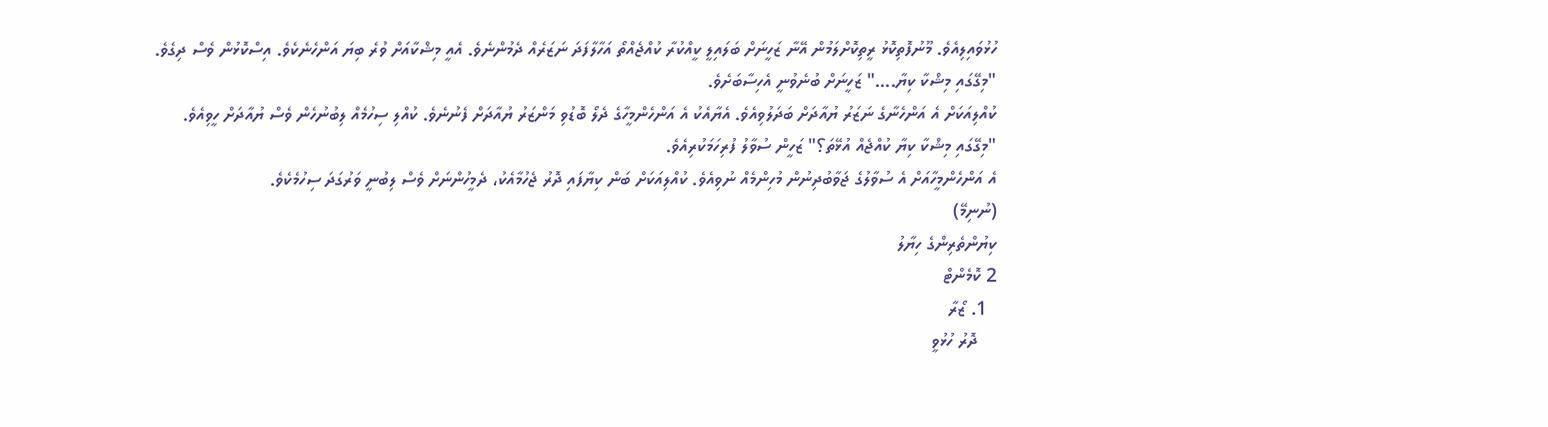ހުޅުވައިލިއެވެ. މޫނުފޮތިކޮޅު ރީތިކޮށްލަމުން އޭނާ ޒަހީނަށް ބަލައިލީ ކީއްކުރާ ކުއްޖެއްތޯ އަހާލާފަދަ ނަޒަރެއް ދެމުންނެވެ. އެއީ މިޝްކާއަށް ވުރެ ބިޔަ އަންހެނެކެވެ. އިސްކޮޅުން ވެސް ދިގެވެ.
"މިގޭގައި މިޝްކާ ކިޔާ...." ޒަހީނަށް ބުނެވުނީ އެހިސާބަށެވެ.
ކުއްލިއަކަށް އެ އަންހެނާގެ ނަޒަރު ޔުއާދަށް ބަދަލުވިއެވެ. އެޔާއެކު އެ އަންހެންމީހާގެ ދެލޯ ބޮޑުވި މަންޒަރު ޔުއާދަށް ފެނުނެވެ. ކުއްލި ސިހުމެއް ލިބުނުހެން ވެސް ޔުއާދަށް ހީވިއެވެ.
"މިގޭގައި މިޝްކާ ކިޔާ ކުއްޖެއް އުޅޭތަ؟" ޒަހީން ސުވާލު ފުރިހަމަކުރިއެވެ.
އެ އަންހެންމީހާއަށް އެ ސުވާލުގެ ޖަވާބުދިނުން މުހިންމެއް ނުވިއެވެ. ކުއްލިއަކަށް ބަން ކިޔާފައި ދޮރު ޖެހުމާއެކު، ދެމީހުންނަށް ވެސް ލިބުނީ ވަރުގަދަ ސިހުމެކެވެ.
(ނުނިމޭ)
ކިޔުންތެރިންގެ ހިޔާލު
2 ކޮމެންޓް
  1. ޒޯރާ
    ދޮރު ހުޅުވީ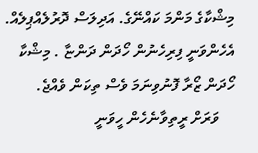މިޝްކާގެ މަންމަ ކައްނޭގެ. އަދިލަސް ދޮރުލެއްޕިލެއް. އެހެންވަނީ ފިރިހެނުން ހޯދަން ދަންޏާ . މިޝްކާ ހޯދަން ޒޯރާ ފޮނުވިނަމަ ވެސް ތިކަން ވެއްޖެ.
    ވަރަށް ރީތިވާނެހެން ހީވަނީ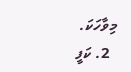މިވާހަކަ.
  2. ކަފީ